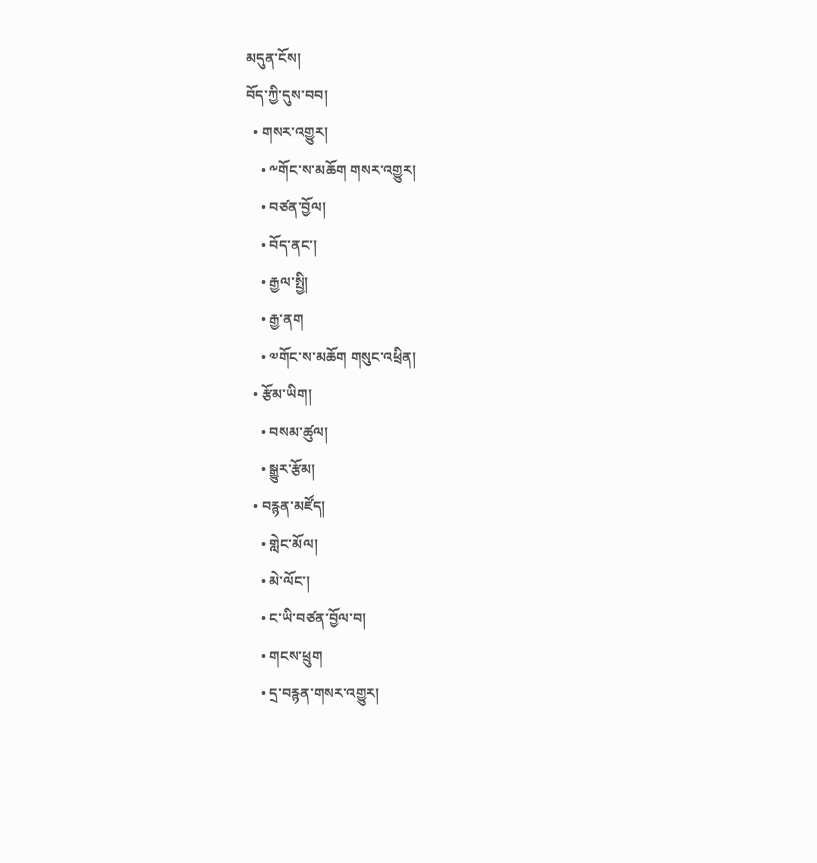མདུན་ངོས།
བོད་ཀྱི་དུས་བབ།
  • གསར་འགྱུར།
    • ༸གོང་ས་མཆོག གསར་འགྱུར།
    • བཙན་བྱོལ།
    • བོད་ནང་།
    • རྒྱལ་སྤྱི།
    • རྒྱ་ནག
    • ༧གོང་ས་མཆོག གསུང་འཕྲིན།
  • རྩོམ་ཡིག།
    • བསམ་ཚུལ།
    • སྒྱུར་རྩོམ།
  • བརྙན་མཛོད།
    • གླེང་མོལ།
    • མེ་ལོང་།
    • ང་ཡི་བཙན་བྱོལ་བ།
    • གངས་ཕྲུག
    • དྲ་བརྙན་གསར་འགྱུར།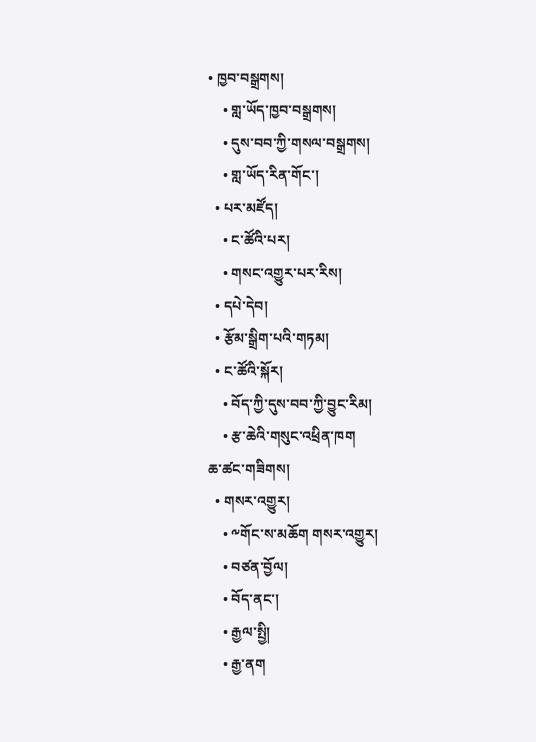• ཁྱབ་བསྒྲགས།
    • གླ་ཡོད་ཁྱབ་བསྒྲགས།
    • དུས་བབ་ཀྱི་གསལ་བསྒྲགས།
    • གླ་ཡོད་རིན་གོང་།
  • པར་མཛོད།
    • ང་ཚོའི་པར།
    • གསང་འགྱུར་པར་རིས།
  • དཔེ་དེབ།
  • རྩོམ་སྒྲིག་པའི་གཏམ།
  • ང་ཚོའི་སྐོར།
    • བོད་ཀྱི་དུས་བབ་ཀྱི་བྱུང་རིམ།
    • རྩ་ཆེའི་གསུང་འཕྲིན་ཁག
ཆ་ཚང་གཟིགས།
  • གསར་འགྱུར།
    • ༸གོང་ས་མཆོག གསར་འགྱུར།
    • བཙན་བྱོལ།
    • བོད་ནང་།
    • རྒྱལ་སྤྱི།
    • རྒྱ་ནག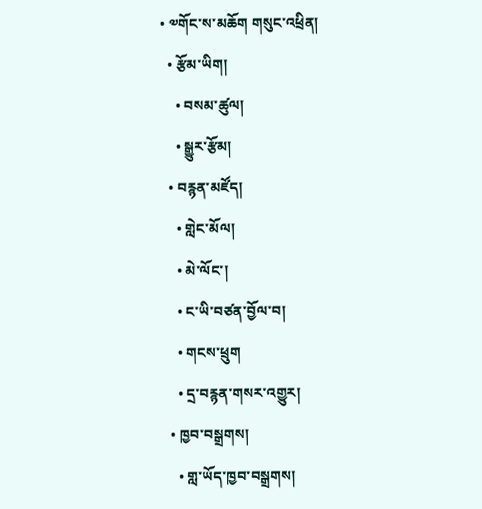• ༧གོང་ས་མཆོག གསུང་འཕྲིན།
  • རྩོམ་ཡིག།
    • བསམ་ཚུལ།
    • སྒྱུར་རྩོམ།
  • བརྙན་མཛོད།
    • གླེང་མོལ།
    • མེ་ལོང་།
    • ང་ཡི་བཙན་བྱོལ་བ།
    • གངས་ཕྲུག
    • དྲ་བརྙན་གསར་འགྱུར།
  • ཁྱབ་བསྒྲགས།
    • གླ་ཡོད་ཁྱབ་བསྒྲགས།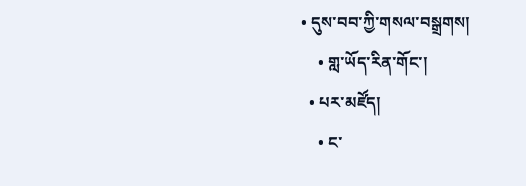• དུས་བབ་ཀྱི་གསལ་བསྒྲགས།
    • གླ་ཡོད་རིན་གོང་།
  • པར་མཛོད།
    • ང་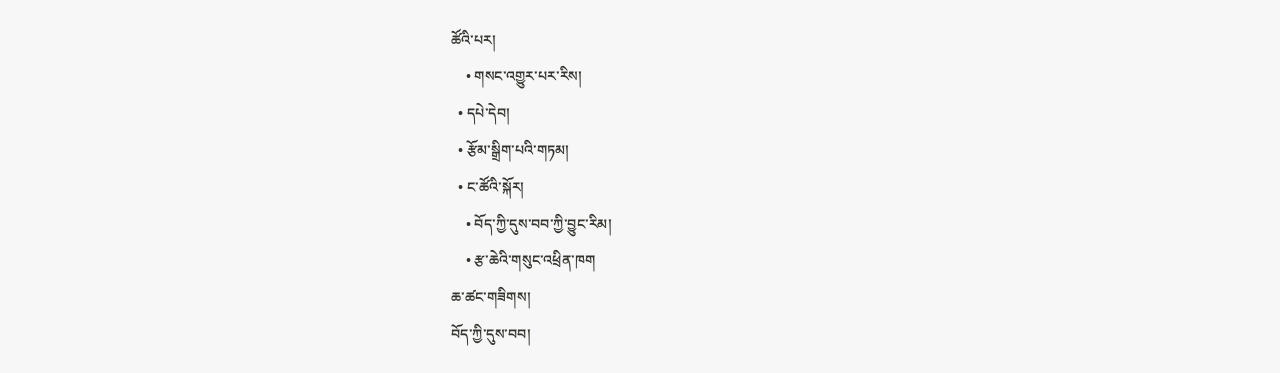ཚོའི་པར།
    • གསང་འགྱུར་པར་རིས།
  • དཔེ་དེབ།
  • རྩོམ་སྒྲིག་པའི་གཏམ།
  • ང་ཚོའི་སྐོར།
    • བོད་ཀྱི་དུས་བབ་ཀྱི་བྱུང་རིམ།
    • རྩ་ཆེའི་གསུང་འཕྲིན་ཁག
ཆ་ཚང་གཟིགས།
བོད་ཀྱི་དུས་བབ།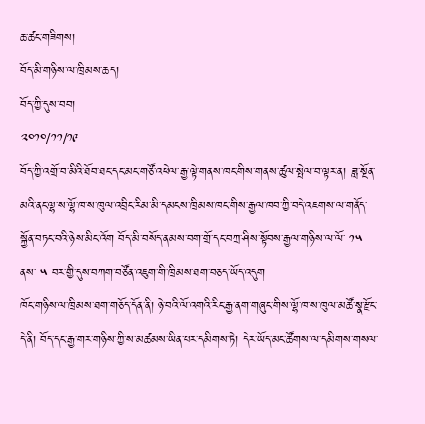ཆ་ཚང་གཟིགས།
བོད་མི་གཉིས་ལ་ཁྲིམས་ཆད།
བོད་ཀྱི་དུས་བབ།
༢༠༡༠/༡༡/༡༩
བོད་ཀྱི་འགྲོ་བ་མིའི་ཐོབ་ཐང་དང་མང་གཙོ་འཕེལ་རྒྱ་ལྟེ་གནས་ཁང་གིས་གནས་ཚུལ་སྤེལ་བ་ལྟར་ན། ཟླ་སྔོན་མའི་ནང་ལྷ་ས་ལྷོ་ཁ་ས་ཁུལ་འབྲིང་རིམ་མི་དམངས་ཁྲིམས་ཁང་གིས་རྒྱལ་ཁབ་ཀྱི་བདེ་འཇགས་ལ་གནོད་སྐྱོན་བཏང་བའི་ཉེས་མིང་འོག བོད་མི་བསོད་ནམས་བག་གྲོ་དང་བཀྲ་ཤིས་སྟོབས་རྒྱལ་གཉིས་ལ་ལོ་ ༡༥ ནས་ ༥ བར་གྱི་དུས་བཀག་བཙོན་འཇུག་གི་ཁྲིམས་ཐག་བཅད་ཡོད་འདུག
ཁོང་གཉིས་ལ་ཁྲིམས་ཐག་གཅོད་དོན་ནི། ཉེ་བའི་ལོ་འགའི་རིང་རྒྱ་ནག་གཞུང་གིས་ལྷོ་ཁ་ས་ཁུལ་མཚོ་སྣ་རྫོང་དེ་ནི། བོད་དང་རྒྱ་གར་གཉིས་ཀྱི་ས་མཚམས་ཡིན་པར་དམིགས་ཏེ། དེར་ཡོད་མང་ཚོགས་ལ་དམིགས་གསལ་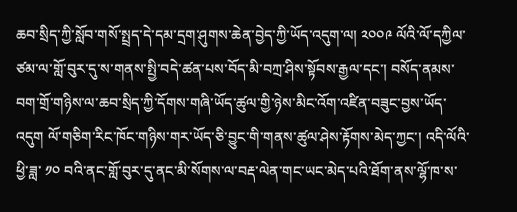ཆབ་སྲིད་ཀྱི་སློབ་གསོ་སྤྲད་དེ་དམ་དྲག་ཤུགས་ཆེན་བྱེད་ཀྱི་ཡོད་འདུག་ལ། ༢༠༠༩ ལོའི་ལོ་དཀྱིལ་ཙམ་ལ་གློ་བུར་དུ་ས་གནས་སྤྱི་བདེ་ཚན་པས་བོད་མི་བཀྲ་ཤིས་སྟོབས་རྒྱལ་དང་། བསོད་ནམས་བག་གྲོ་གཉིས་ལ་ཆབ་སྲིད་ཀྱི་དོགས་གཞི་ཡོད་ཚུལ་གྱི་ཉེས་མིང་འོག་འཛིན་བཟུང་བྱས་ཡོད་འདུག ལོ་གཅིག་རིང་ཁོང་གཉིས་གར་ཡོད་ཅི་བྱུང་གི་གནས་ཚུལ་ཤེས་རྟོགས་མེད་ཀྱང་། འདི་ལོའི་ཕྱི་ཟླ་ ༡༠ བའི་ནང་གློ་བུར་དུ་ནང་མི་སོགས་ལ་བརྡ་ལེན་གང་ཡང་མེད་པའི་ཐོག་ནས་ལྷོ་ཁ་ས་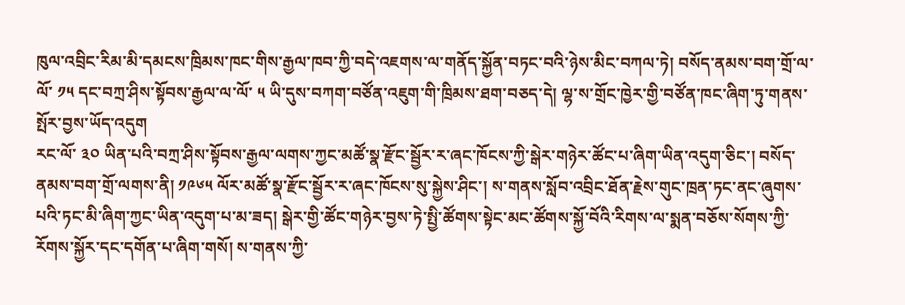ཁུལ་འབྲིང་རིམ་མི་དམངས་ཁྲིམས་ཁང་གིས་རྒྱལ་ཁབ་ཀྱི་བདེ་འཇགས་ལ་གནོད་སྐྱོན་བཏང་བའི་ཉེས་མིང་བཀལ་ཏེ། བསོད་ནམས་བག་གྲོ་ལ་ལོ་ ༡༥ དང་བཀྲ་ཤིས་སྟོབས་རྒྱལ་ལ་ལོ་ ༥ ཡི་དུས་བཀག་བཙོན་འཇུག་གི་ཁྲིམས་ཐག་བཅད་དེ། ལྷ་ས་གྲོང་ཁྱེར་གྱི་བཙོན་ཁང་ཞིག་ཏུ་གནས་སྤོར་བྱས་ཡོད་འདུག
རང་ལོ་ ༣༠ ཡིན་པའི་བཀྲ་ཤིས་སྟོབས་རྒྱལ་ལགས་ཀྱང་མཚོ་སྣ་རྫོང་སྦྱོར་ར་ཞང་ཁོངས་ཀྱི་སྒེར་གཉེར་ཚོང་པ་ཞིག་ཡིན་འདུག་ཅིང་། བསོད་ནམས་བག་གྲོ་ལགས་ནི། ༡༩༦༥ ལོར་མཚོ་སྣ་རྫོང་སྦྱོར་ར་ཞང་ཁོངས་སུ་སྐྱེས་ཤིང་། ས་གནས་སློབ་འབྲིང་ཐོན་རྗེས་གུང་ཁྲན་ཏང་ནང་ཞུགས་པའི་ཏང་མི་ཞིག་ཀྱང་ཡིན་འདུག་པ་མ་ཟད། སྒེར་གྱི་ཚོང་གཉེར་བྱས་ཏེ་སྤྱི་ཚོགས་སྟེང་མང་ཚོགས་སྐྱོ་བོའི་རིགས་ལ་སྨན་བཅོས་སོགས་ཀྱི་རོགས་སྐྱོར་དང་དགོན་པ་ཞིག་གསོ། ས་གནས་ཀྱི་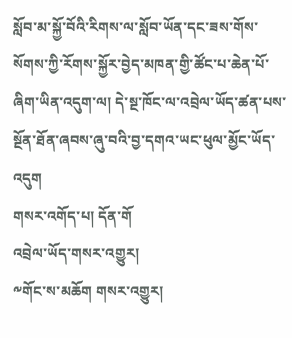སློབ་མ་སྐྱོ་བོའི་རིགས་ལ་སློབ་ཡོན་དང་ཟས་གོས་སོགས་ཀྱི་རོགས་སྐྱོར་བྱེད་མཁན་གྱི་ཚོང་པ་ཆེན་པོ་ཞིག་ཡིན་འདུག་ལ། དེ་སྔ་ཁོང་ལ་འབྲེལ་ཡོད་ཚན་པས་སྔོན་ཐོན་ཞབས་ཞུ་བའི་བྱ་དགའ་ཡང་ཕུལ་མྱོང་ཡོད་འདུག
གསར་འགོད་པ། དོན་གོ
འབྲེལ་ཡོད་གསར་འགྱུར།
༸གོང་ས་མཆོག གསར་འགྱུར།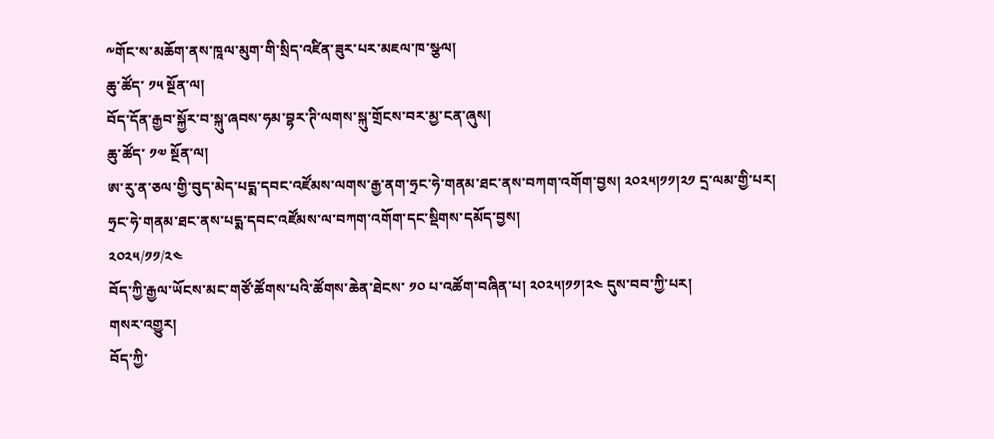༸གོང་ས་མཆོག་ནས་ཁཱལ་མུག་གི་སྲིད་འཛིན་ཟུར་པར་མཇལ་ཁ་སྩལ།
ཆུ་ཚོད་ ༡༥ སྔོན་ལ།
བོད་དོན་རྒྱབ་སྐྱོར་བ་སྐུ་ཞབས་ཧམ་བྷར་ཊི་ལགས་སྐུ་གྲོངས་བར་མྱ་ངན་ཞུས།
ཆུ་ཚོད་ ༡༧ སྔོན་ལ།
ཨ་རུ་ན་ཅལ་གྱི་བུད་མེད་པདྨ་དབང་འཛོམས་ལགས་རྒྱ་ནག་ཧྲང་ཧེ་གནམ་ཐང་ནས་བཀག་འགོག་བྱས། ༢༠༢༥།༡༡།༢༡ དྲ་ལམ་གྱི་པར།
ཧྲང་ཧེ་གནམ་ཐང་ནས་པདྨ་དབང་འཛོམས་ལ་བཀག་འགོག་དང་སྡིགས་དམོད་བྱས།
༢༠༢༥/༡༡/༢༤
བོད་ཀྱི་རྒྱལ་ཡོངས་མང་གཙོ་ཚོགས་པའི་ཚོགས་ཆེན་ཐེངས་ ༡༠ པ་འཚོག་བཞིན་པ། ༢༠༢༥།༡༡།༢༤ དུས་བབ་ཀྱི་པར།
གསར་འགྱུར།
བོད་ཀྱི་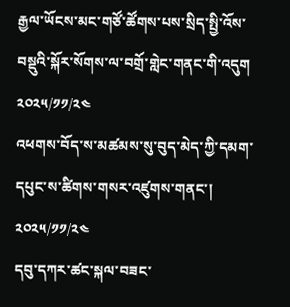རྒྱལ་ཡོངས་མང་གཙོ་ཚོགས་པས་སྲིད་སྤྱི་འོས་བསྡུའི་སྐོར་སོགས་ལ་བགྲོ་གླེང་གནང་གི་འདུག
༢༠༢༥/༡༡/༢༤
འཕགས་བོད་ས་མཚམས་སུ་བུད་མེད་ཀྱི་དམག་དཔུང་ས་ཚིགས་གསར་འཛུགས་གནང་།
༢༠༢༥/༡༡/༢༤
དབུ་དཀར་ཚང་སྐལ་བཟང་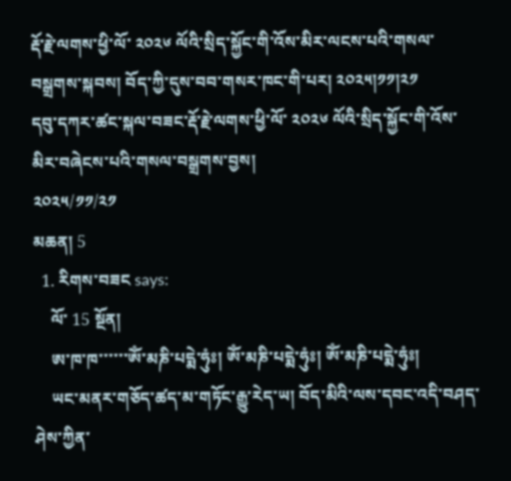རྡོ་རྗེ་ལགས་ཕྱི་ལོ་ ༢༠༢༦ ལོའི་སྲིད་སྐྱོང་གི་འོས་མིར་ལངས་པའི་གསལ་བསྒྲགས་སྐབས། བོད་ཀྱི་དུས་བབ་གསར་ཁང་གི་པར། ༢༠༢༥།༡༡།༢༡
དབུ་དཀར་ཚང་སྐལ་བཟང་རྡོ་རྗེ་ལགས་ཕྱི་ལོ་ ༢༠༢༦ ལོའི་སྲིད་སྐྱོང་གི་འོས་མིར་བཞེངས་པའི་གསལ་བསྒྲགས་བྱས།
༢༠༢༥/༡༡/༢༡
མཆན། 5
  1. རིགས་བཟང says:
    ལོ་ 15 སྔོན།
    ཨ་ཁ་ཁ་་་་་་ཨོཾ་མཎི་པདྨེ་ཧུཾཿ། ཨོཾ་མཎི་པདྨེ་ཧུཾཿ། ཨོཾ་མཎི་པདྨེ་ཧུཾཿ།
    ཡང་མནར་གཅོད་ཚད་མ་གཏོང་རྒྱུ་རེད་ཡ། བོད་མིའི་ལས་དབང་འདི་བཤད་ཤེས་ཀྱིན་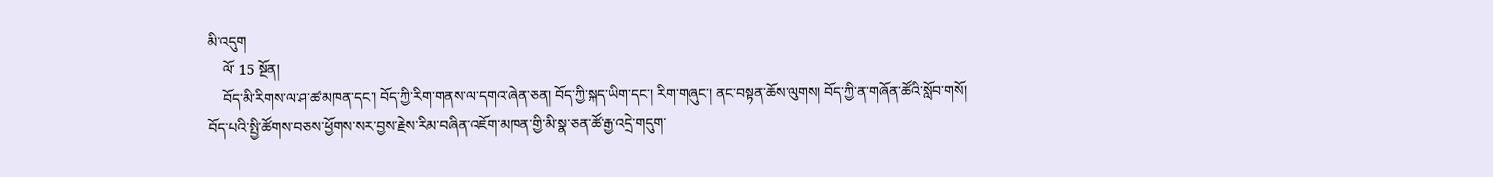མི་འདུག
    ལོ་ 15 སྔོན།
    བོད་མི་རིགས་ལ་ཤ་ཚ་མཁན་དང་། བོད་ཀྱི་རིག་གནས་ལ་དགའ་ཞེན་ཅན། བོད་ཀྱི་སྐད་ཡིག་དང་། རིག་གཞུང་། ནང་བསྟན་ཆོས་ལུགས། བོད་ཀྱི་ན་གཞོན་ཚོའི་སློབ་གསོ། བོད་པའི་སྤྱི་ཚོགས་བཅས་ཕྱོགས་སར་བྱས་རྗེས་རིམ་བཞིན་འཇོག་མཁན་གྱི་མི་སྣ་ཅན་ཚོ་རྒྱ་འདྲེ་གདུག་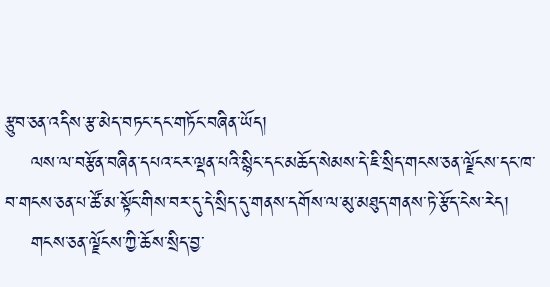རྩུབ་ཅན་འདིས་རྩ་མེད་བཏང་དང་གཏོང་བཞིན་ཡོད།
    ལས་ལ་བརྩོན་བཞིན་དཔའ་ངར་ལྡན་པའི་སྙིང་དང་མཆོད་སེམས་དེ་ཇི་སྲིད་གངས་ཅན་ལྗོངས་དང་ཁ་བ་གངས་ཅན་པ་ཚོ་མ་སྟོང་གིས་བར་དུ་དེ་སྲིད་དུ་གནས་དགོས་ལ་མུ་མཐུད་གནས་ཏེ་རྩོད་ངེས་རེད།
    གངས་ཅན་ལྗོངས་ཀྱི་ཆོས་སྲིད་བྱ་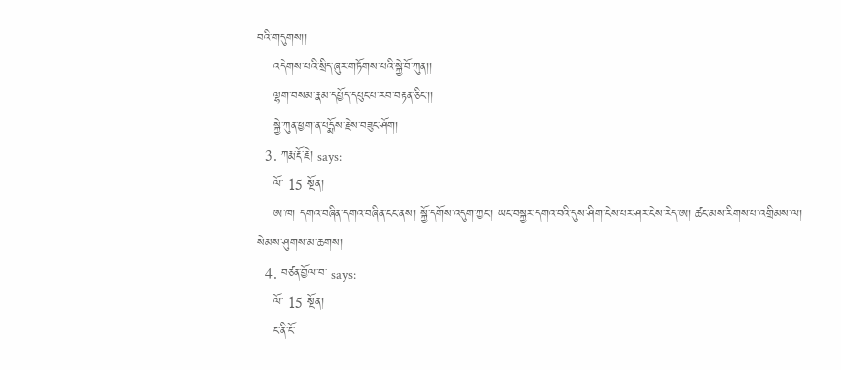བའི་གདུགས།།
    འདེགས་པའི་སྲིད་ཞུར་གཏོགས་པའི་སྐྱེ་བོ་ཀུན།།
    ལྷག་བསམ་རྣམ་དཔྱོད་དཔུང་པ་རབ་བརྟན་ཅིང་།།
    སྐྱེ་ཀུན་ཕྱག་ན་པདྨོས་རྗེས་བཟུང་ཤོག།
  3. ཀརྨ་རྡོ་རྗེ། says:
    ལོ་ 15 སྔོན།
    ཨ་ཁ། དགའ་བཞིན་དགའ་བཞིན་ངང་ནས། སྐྱོ་དགོས་འདུག་ཀྱང་། ཡང་བསྐྱར་དགའ་བའི་དུས་ཤིག་ངེས་པར་ཤར་ངེས་རེད་ཨ། ཚང་མས་རིགས་པ་འགྲིམས་ལ། སེམས་ཤུགས་མ་ཆགས།
  4. བཙན་བྱོལ་བ་ says:
    ལོ་ 15 སྔོན།
    ང་ནི་ངོ་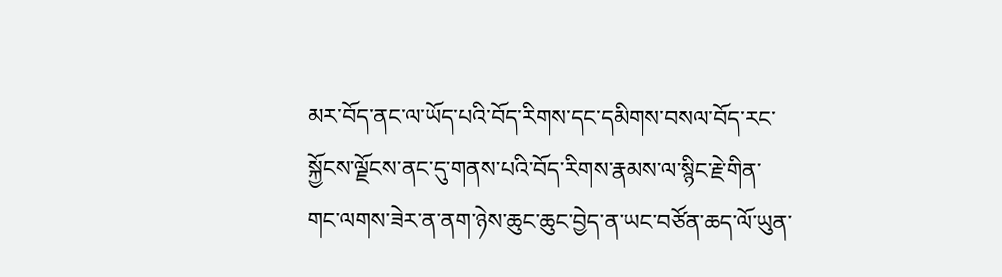མར་བོད་ནང་ལ་ཡོད་པའི་བོད་རིགས་དང་དམིགས་བསལ་བོད་རང་སྐྱོངས་ལྗོངས་ནང་དུ་གནས་པའི་བོད་རིགས་རྣམས་ལ་སྙིང་རྗེ་གིན་ གང་ལགས་ཟེར་ན་ནག་ཉེས་ཆུང་ཆུང་བྱེད་ན་ཡང་བཙོན་ཆད་ལོ་ཡུན་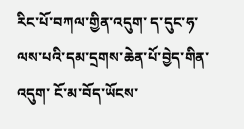རིང་པོ་བཀལ་གྱིན་འདུག་ ད་དུང་ཧ་ལས་པའི་དམ་དྲགས་ཆེན་པོ་བྱེད་གིན་འདུག་ ངོ་མ་བོད་ཡོངས་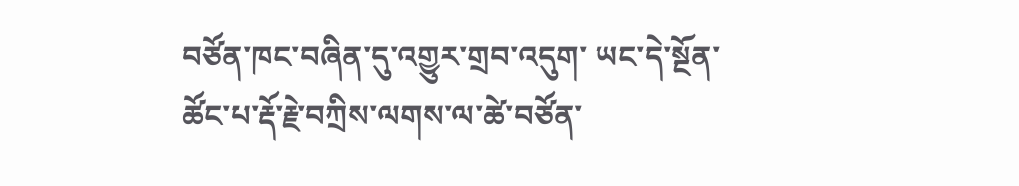བཙོན་ཁང་བཞིན་དུ་འགྱུར་གྲབ་འདུག་ ཡང་དེ་སྔོན་ཚོང་པ་རྡོ་རྗེ་བཀྲིས་ལགས་ལ་ཚེ་བཙོན་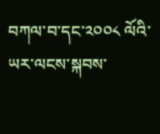བཀལ་བ་དང་༢༠༠༨ ལོའི་ཡར་ལངས་སྐབས་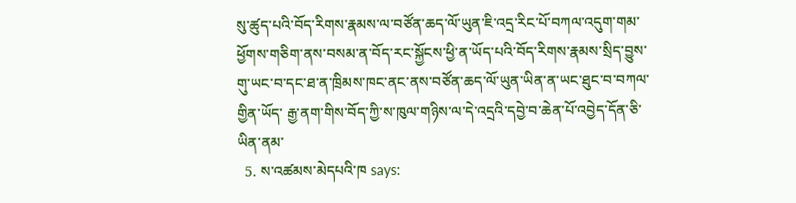སུ་ཚུད་པའི་བོད་རིགས་རྣམས་ལ་བཙོན་ཆད་ལོ་ཡུན་ཇི་འདྲ་རིང་པོ་བཀལ་འདུག་གམ་ ཕྱོགས་གཅིག་ནས་བསམ་ན་བོད་རང་སྐྱོངས་ཕྱི་ན་ཡོད་པའི་བོད་རིགས་རྣམས་སྲིད་བྱུས་གུ་ཡང་བ་དང་ཐ་ན་ཁྲིམས་ཁང་ནང་ནས་བཙོན་ཆད་ལོ་ཡུན་ཡིན་ན་ཡང་ཐུང་བ་བཀལ་གྱིན་ཡོད་ རྒྱ་ནག་གིས་བོད་ཀྱི་ས་ཁུལ་གཉིས་ལ་དེ་འདྲའི་དབྱེ་བ་ཆེན་པོ་འབྱེད་དོན་ཅི་ཡིན་ནམ་
  5. ས་འཚམས་མེདཔའི་ཁ says: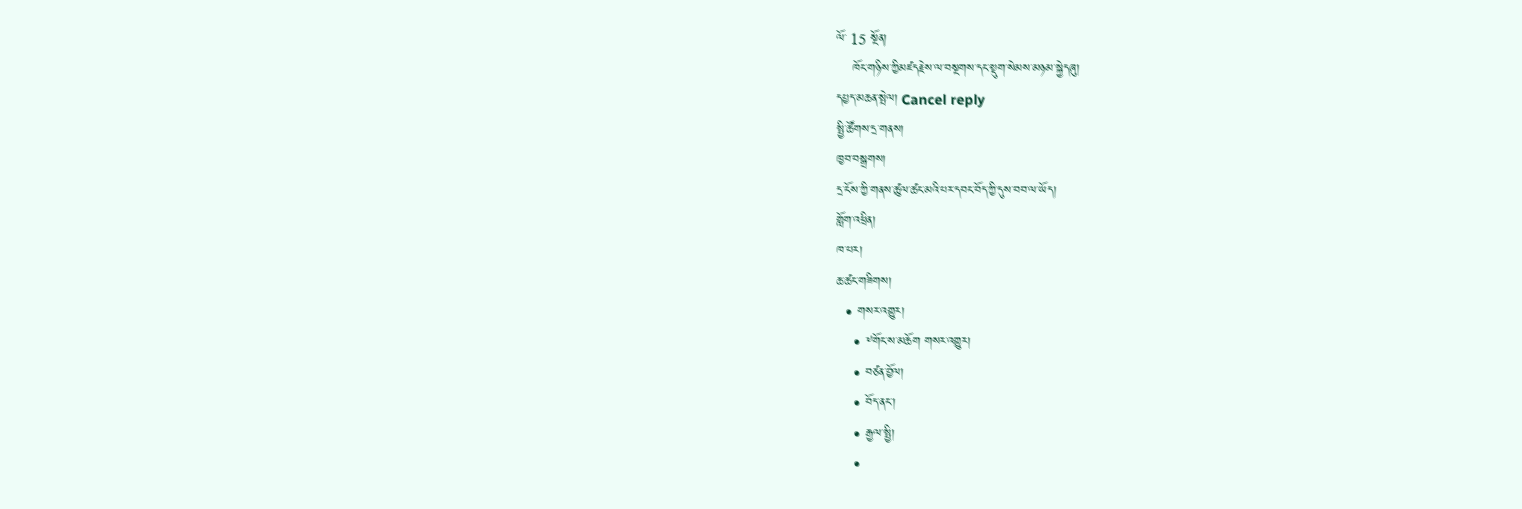ལོ་ 15 སྔོན།
    ཁོང་གཉིས་ཀྱིམཛདརྗེས་ལ་བསྔགས་དང་སྡུག་སེམས་མཉམ་སྐྱེདཞུ།
དཔྱད་མཆན་སྤེལ། Cancel reply
སྤྱི་ཚོགས་དྲ་གནས།
ཁྱབ་བསྒྲགས།
དྲ་ངོས་ཀྱི་གནས་ཚུལ་ཚང་མའི་པར་དབང་བོད་ཀྱི་དུས་བབ་ལ་ཡོད།
གློག་འཕྲིན།
ཁ་པར།
ཆ་ཚང་གཟིགས།
  • གསར་འགྱུར།
    • ༸གོང་ས་མཆོག གསར་འགྱུར།
    • བཙན་བྱོལ།
    • བོད་ནང་།
    • རྒྱལ་སྤྱི།
    •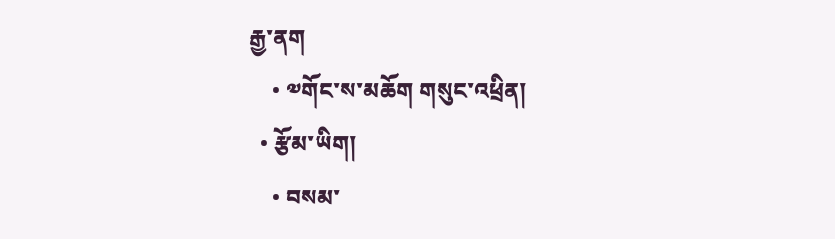རྒྱ་ནག
    • ༧གོང་ས་མཆོག གསུང་འཕྲིན།
  • རྩོམ་ཡིག།
    • བསམ་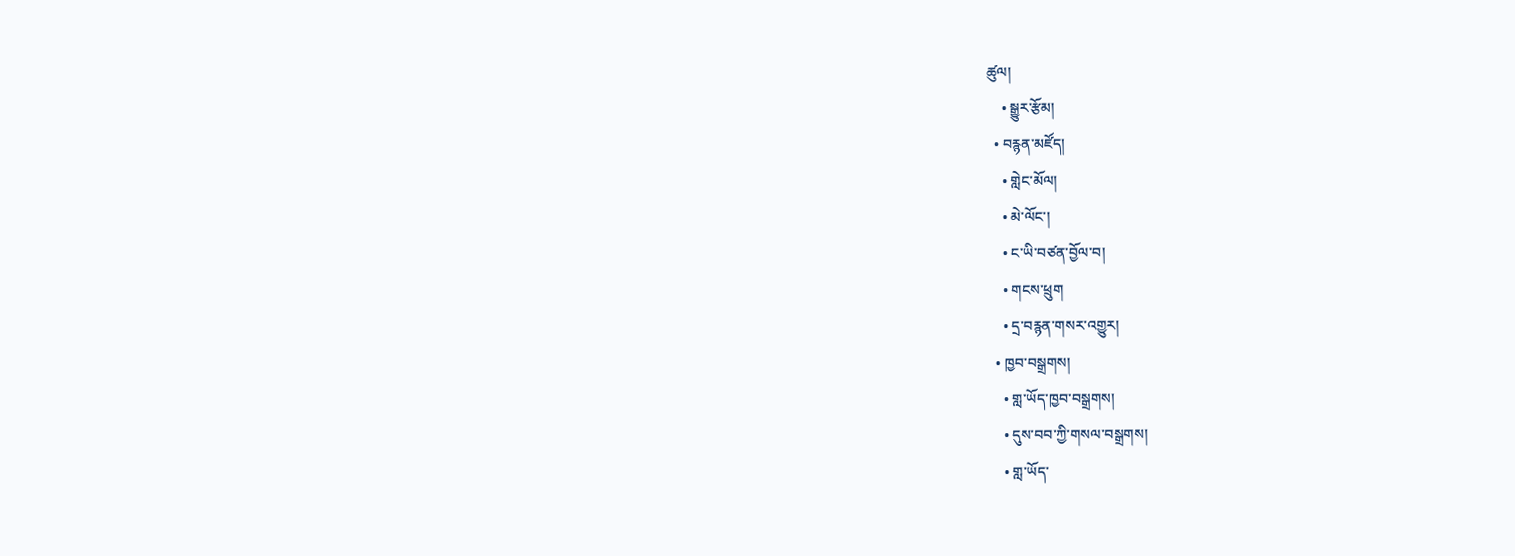ཚུལ།
    • སྒྱུར་རྩོམ།
  • བརྙན་མཛོད།
    • གླེང་མོལ།
    • མེ་ལོང་།
    • ང་ཡི་བཙན་བྱོལ་བ།
    • གངས་ཕྲུག
    • དྲ་བརྙན་གསར་འགྱུར།
  • ཁྱབ་བསྒྲགས།
    • གླ་ཡོད་ཁྱབ་བསྒྲགས།
    • དུས་བབ་ཀྱི་གསལ་བསྒྲགས།
    • གླ་ཡོད་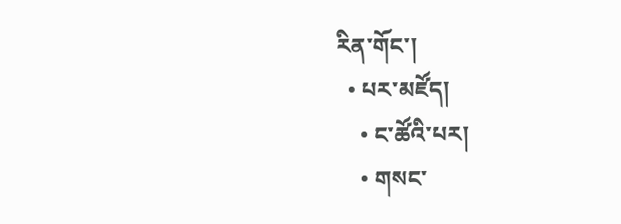རིན་གོང་།
  • པར་མཛོད།
    • ང་ཚོའི་པར།
    • གསང་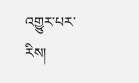འགྱུར་པར་རིས།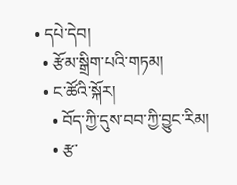• དཔེ་དེབ།
  • རྩོམ་སྒྲིག་པའི་གཏམ།
  • ང་ཚོའི་སྐོར།
    • བོད་ཀྱི་དུས་བབ་ཀྱི་བྱུང་རིམ།
    • རྩ་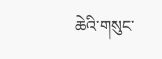ཆེའི་གསུང་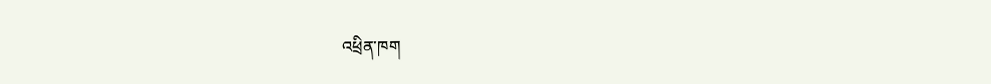འཕྲིན་ཁག